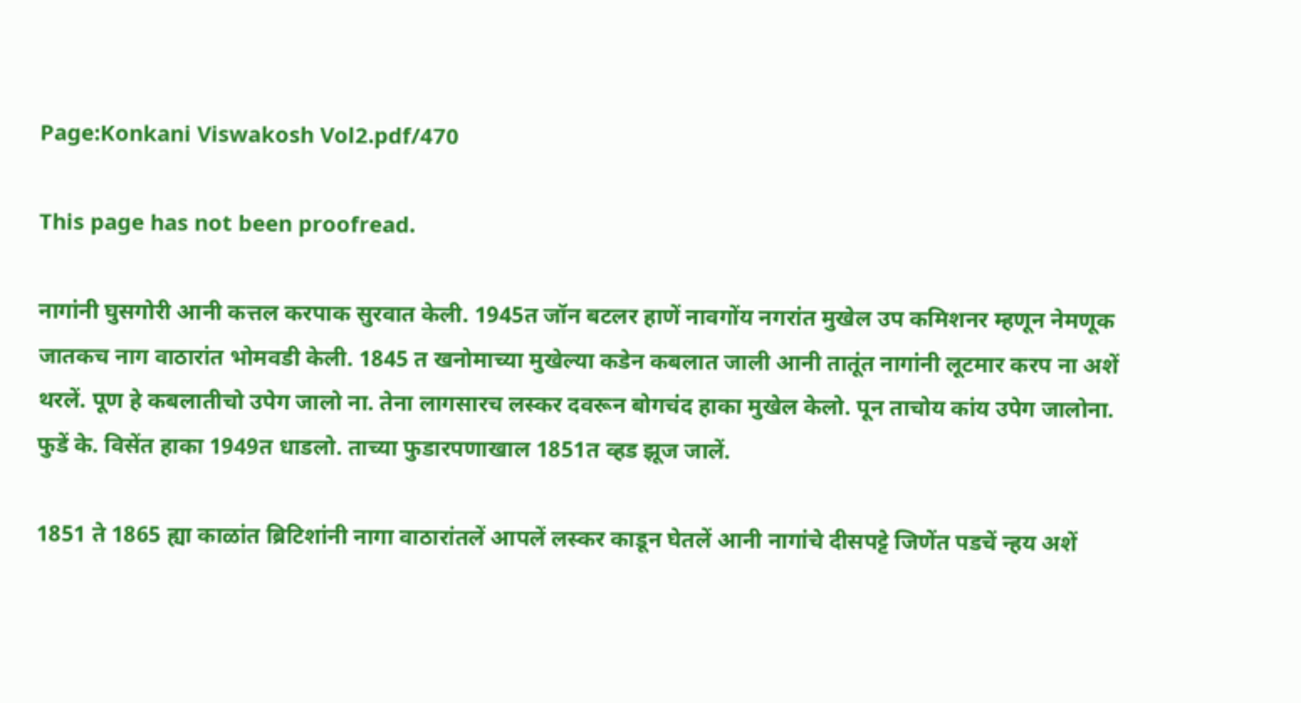Page:Konkani Viswakosh Vol2.pdf/470

This page has not been proofread.

नागांनी घुसगोरी आनी कत्तल करपाक सुरवात केली. 1945त जॉन बटलर हाणें नावगोंय नगरांत मुखेल उप कमिशनर म्हणून नेमणूक जातकच नाग वाठारांत भोमवडी केली. 1845 त खनोमाच्या मुखेल्या कडेन कबलात जाली आनी तातूंत नागांनी लूटमार करप ना अशें थरलें. पूण हे कबलातीचो उपेग जालो ना. तेना लागसारच लस्कर दवरून बोगचंद हाका मुखेल केलो. पून ताचोय कांय उपेग जालोना. फुडें के. विसेंत हाका 1949त धाडलो. ताच्या फुडारपणाखाल 1851त व्हड झूज जालें.

1851 ते 1865 ह्या काळांत ब्रिटिशांनी नागा वाठारांतलें आपलें लस्कर काडून घेतलें आनी नागांचे दीसपट्टे जिणेंत पडचें न्हय अशें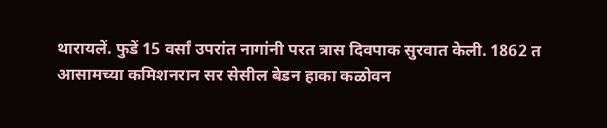थारायलें. फुडें 15 वर्सां उपरांत नागांनी परत त्रास दिवपाक सुरवात केली. 1862 त आसामच्या कमिशनरान सर सेसील बेडन हाका कळोवन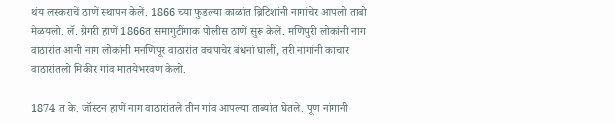थंय लस्कराचें ठाणें स्थापन केलें. 1866 च्या फुडल्या काळांत ब्रिटिशांनी नागांचेर आपलो ताबो मेळयलो. लॅ. ग्रेगरी हाणें 1866त समागुटींगाक पोलीस ठाणें सुरू केलें. मणिपुरी लोकांनी नाग वाठारांत आनी नाग लोकांनी मनणिपूर वाठारांत वचपाचेर बंधनां घालीं, तरी नागांनी काचार वाठारांतलो मिकीर गांव मातयेभरवण केलो.

1874 त के. जॉस्टन हाणें नाग वाठारांतले तीन गांव आपल्या ताब्यांत घेतले. पूण नांगानी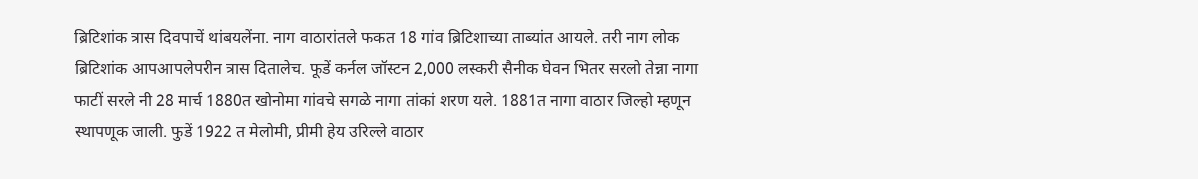ब्रिटिशांक त्रास दिवपाचें थांबयलेंना. नाग वाठारांतले फकत 18 गांव ब्रिटिशाच्या ताब्यांत आयले. तरी नाग लोक ब्रिटिशांक आपआपलेपरीन त्रास दितालेच. फूडें कर्नल जॉस्टन 2,000 लस्करी सैनीक घेवन भितर सरलो तेन्ना नागा फाटीं सरले नी 28 मार्च 1880त खोनोमा गांवचे सगळे नागा तांकां शरण यले. 1881त नागा वाठार जिल्हो म्हणून स्थापणूक जाली. फुडें 1922 त मेलोमी, प्रीमी हेय उरिल्ले वाठार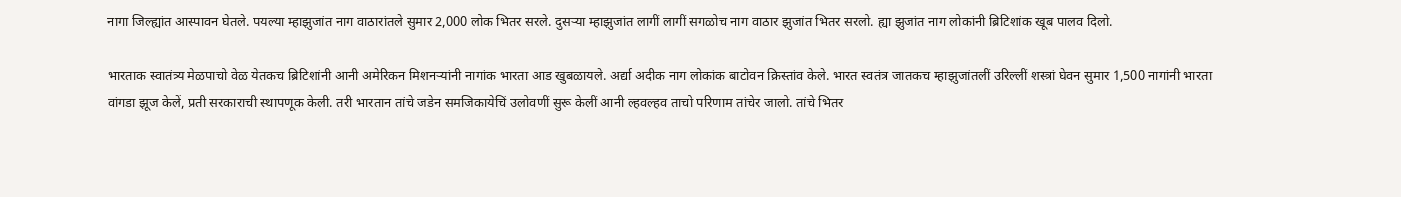नागा जिल्ह्यांत आस्पावन घेतले. पयल्या म्हाझुजांत नाग वाठारांतले सुमार 2,000 लोक भितर सरले. दुसऱ्या म्हाझुजांत लागीं लागीं सगळोच नाग वाठार झुजांत भितर सरलो. ह्या झुजांत नाग लोकांनी ब्रिटिशांक खूब पालव दिलो.

भारताक स्वातंत्र्य मेळपाचो वेळ येतकच ब्रिटिशांनी आनी अमेरिकन मिशनऱ्यांनी नागांक भारता आड खुबळायले. अर्द्या अदीक नाग लोकांक बाटोवन क्रिस्तांव केले. भारत स्वतंत्र जातकच म्हाझुजांतलीं उरिल्लीं शस्त्रां घेवन सुमार 1,500 नागांनी भारता वांगडा झूज केलें, प्रती सरकाराची स्थापणूक केली. तरी भारतान तांचे जडेन समजिकायेचिं उलोवणीं सुरू केलीं आनी ल्हवल्हव ताचो परिणाम तांचेर जालो. तांचे भितर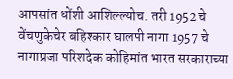आपसांत धोंशी आशिल्ल्योच. तरी 1952 चे वेंचणुकेचेर बहिश्कार घालपी नागा 1957 चे नागाप्रजा परिशदेक कोहिमांत भारत सरकाराच्या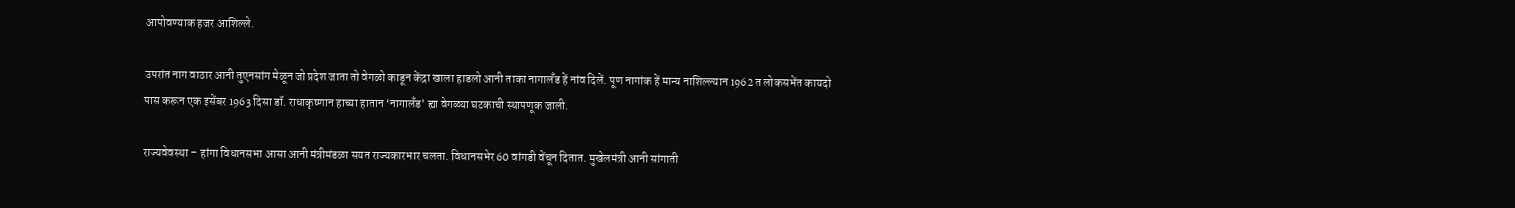आपोवण्याक हजर आशिल्ले.

उपरांत नाग वाठार आनी तुएनसांग मेळून जो प्रदेश जाता तो वेगळो काडून केंद्रा खाला हाडलो आनी ताका नागालॅंड हें नांव दिलें. पूण नागांक हें मान्य नाशिल्ल्यान 1962 त लोकसभेंत कायदो पास करून एक इसेंबर 1963 दिसा डॉ. राधाकृष्णान हाच्या हातान ‘नागालॅंड’ ह्या वेगळ्या घटकाची स्थापणूक जाली.

राज्यवेवस्था – हांगा विधानसभा आसा आनी मंत्रीमंडळा सयत राज्यकारभार चलता. विधानसभेर 60 वांगडी वेंचून दितात. मुखेलमंत्री आनी सांगाती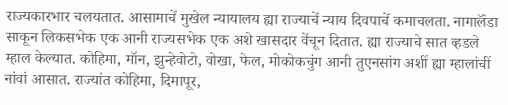राज्यकारभार चलयतात. आसामाचें मुखेल न्यायालय ह्या राज्याचें न्याय दिवपाचें कमाचलता. नागालॅंडा साकून लिकसभेक एक आनी राज्यसभेक एक अशे खासदार वेंचून दितात. ह्या राज्याचे सात व्हडले म्हाल केल्यात. कोहिमा, मॉन, झुन्हेवोटो, वोखा, फेल, मोकोकचुंग आनी तुएनसांग अशीं ह्या म्हालांचीं नांवां आसात. राज्यांत कोहिमा, दिमापूर,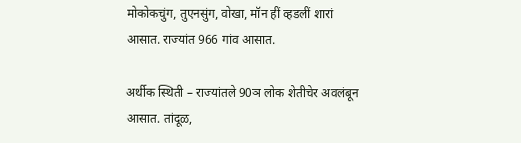मोकोकचुंग, तुएनसुंग, वोखा, मॉन हीं व्हडलीं शारां आसात. राज्यांत 966 गांव आसात.

अर्थीक स्थिती – राज्यांतले 90ञ लोक शेतीचेर अवलंबून आसात. तांदूळ,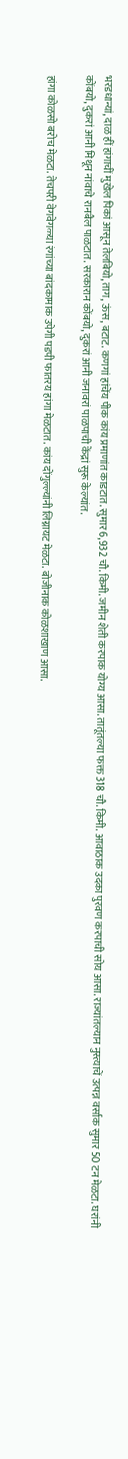भरडधान्यां, दाळ हीं हांगाचीं मुखेल पिकां आसून तेलबियो, ताग, ऊंस, बटाट. कणगां हांचेंय पीक कांय प्रमाणांत काडटात. सुमार 6,932 चौ. किमी. जमीन शेती करपाक योग्य आसा. तातूंतल्या फक्त 318 चौ. किमी. आवाठाक उदका पुरवण करपाची सोय आसा. राज्यांतल्यान नुस्त्याचें उत्पन्न वर्साक सुमार 50 टन मेळटा. घरांनी कोंबयो, दुकरां आनी मिथून नांवाचे रानबैल पाळटात. सरकारान कोंबयो, दुकरां आनी जनावरां पाळपाची केंद्रां सुरू केल्यांत.

हांगा कोळसो बरोच मेळटा. तेचपरी वेगवेगळ्या रंगांच्या बांदकामाक उपेगी पडपी फातरय हांगा मेळटात. कांय दोंगुल्ल्यांनी लिग्नायट मेळटा. बोजीनाक कोळशाखाण आसा.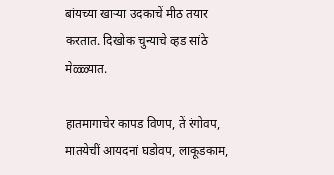बांयच्या खाऱ्या उदकाचें मीठ तयार करतात. दिखोक चुन्याचे व्हड सांठे मेळ्ळ्यात.

हातमागाचेर कापड विणप, तें रंगोवप, मातयेचीं आयदनां घडोवप, लाकूडकाम,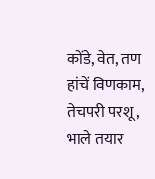कोंडे, वेत, तण हांचें विणकाम, तेचपरी परशू, भाले तयार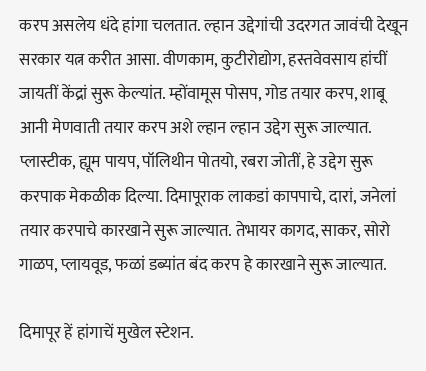करप असलेय धंदे हांगा चलतात. ल्हान उद्देगांची उदरगत जावंची देखून सरकार यत्न करीत आसा. वीणकाम, कुटीरोद्योग, हस्तवेवसाय हांचीं जायतीं केंद्रां सुरू केल्यांत. म्होंवामूस पोसप, गोड तयार करप, शाबू आनी मेणवाती तयार करप अशे ल्हान ल्हान उद्देग सुरू जाल्यात. प्लास्टीक, ह्यूम पायप, पॉलिथीन पोतयो, रबरा जोतीं, हे उद्देग सुरू करपाक मेकळीक दिल्या. दिमापूराक लाकडां कापपाचे, दारां, जनेलां तयार करपाचे कारखाने सुरू जाल्यात. तेभायर कागद, साकर, सोरो गाळप, प्लायवूड, फळां डब्यांत बंद करप हे कारखाने सुरू जाल्यात.

दिमापूर हें हांगाचें मुखेल स्टेशन.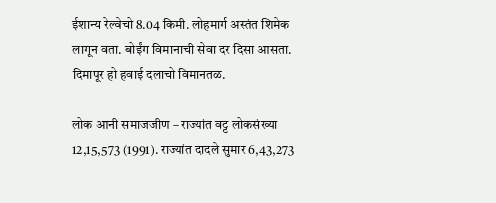ईशान्य रेल्वेचो 8.04 किमी. लोहमार्ग अस्तंत शिमेक लागून वता. बोईंग विमानाची सेवा दर दिसा आसता. दिमापूर हो हवाई दलाचो विमानतळ.

लोक आनी समाजजीण – राज्यांत वट्ट लोकसंख्या 12,15,573 (1991). राज्यांत दादले सुमार 6,43,273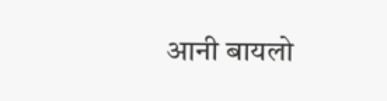आनी बायलो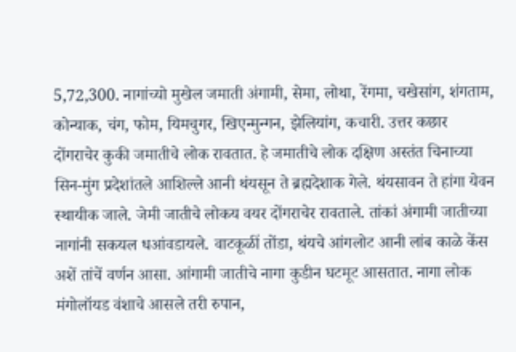5,72,300. नागांच्यो मुखेल जमाती अंगामी, सेमा, लोथा, रेंगमा, चखेसांग, शंगताम, कोन्याक, चंग, फोम, यिमचुगर, खिएन्मुन्गन, झेलियांग, कचारी. उत्तर कछार दोंगराचेर कुकी जमातीचे लोक रावतात. हे जमातीचे लोक दक्षिण अस्तंत चिनाच्या सिन-मुंग प्रदेशांतले आशिल्ले आनी थंयसून ते ब्रह्मदेशाक गेले. थंयसावन ते हांगा येवन स्थायीक जाले. जेमी जातीचे लोकय वयर दोंगराचेर रावताले. तांकां अंगामी जातीच्या नागांनी सकयल धआंवडायले. वाटकूळीं तोंडा, थंयचे आंगलोट आनी लांब काळे केंस अशें तांचें वर्णन आसा. आंगामी जातीचे नागा कुडीन घटमूट आसतात. नागा लोक मंगोलॉयड वंशाचे आसले तरी रुपान,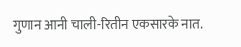गुणान आनी चाली-रितीन एकसारके नात.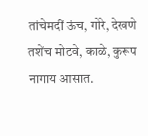तांचेमदीं ऊंच, गोरे, देखणे तशेंच मोटवे, काळे, कुरूप नागाय आसात.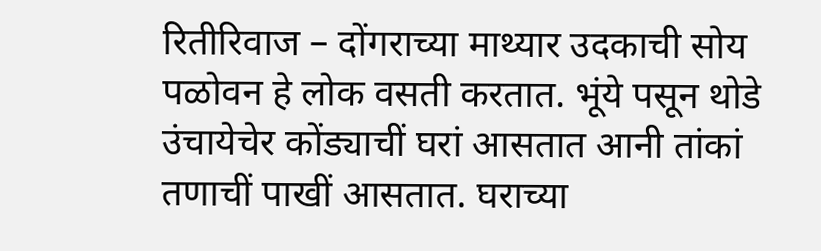रितीरिवाज – दोंगराच्या माथ्यार उदकाची सोय पळोवन हे लोक वसती करतात. भूंये पसून थोडे उंचायेचेर कोंड्याचीं घरां आसतात आनी तांकां तणाचीं पाखीं आसतात. घराच्या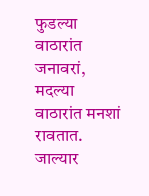फुडल्या वाठारांत जनावरां, मदल्या वाठारांत मनशां रावतात. जाल्यार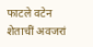फाटले वटेन शेताचीं अवजरां